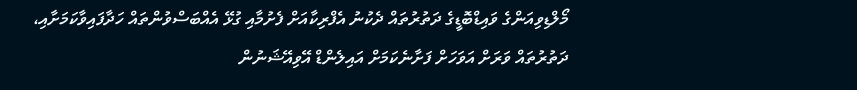މޯލްޑިވިއަންގެ ވައިޑްބޮޑީގެ ދަތުރުތައް ދެކުނު އެފްރިކާއަށް ފެށުމާއި ގުޅޭ އެއްބަސްވުންތައް ހަދާފައިވާކަމަށާއި، ދަތުރުތައް ވަރަށް އަވަހަށް ފަށާނެކަމަށް އައިލެންޑް އޭވިއޭޝަނުން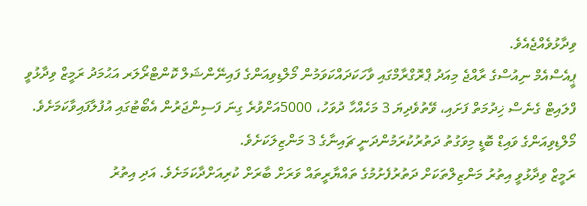ވިދާޅުވެއްޖެއެވެ.
ޕީއެސްއެމް ނިއުސްގެ ރާއްޖެ މިއަދު ޕްރޮގްރާމްގައި ވާހަކަދައްކަވަމުން މޯލްޑިވިއަންގެ ފައިނޭންޝަލް ކޮންޓްރޯލަރ އަޙުމަދު ރަމީޒް ވިދާޅުވީ ފްލައިޓް ގެނެސް ޚިދުމަތް ފަށައި، ވޭތުވެދިޔަ 3 މަހެއްހާ ދުވަހު، 5000އަށްވުރެ ގިނަ ފަސިންޖަރުން އެބޯޓުގައި އުފުލާފައިވާކަމަށެވެ. މޯލްޑިވިއަންގެ ވައިޑް ބޮޑީ މިވަގުތު ދަތުރުކުރަމުންދަނީ ޗައިނާގެ 3 މަންޒިލަކަށެވެ.
ރަމީޒް ވިދާޅުވީ އިތުރު މަންޒިލްތަކަށް ދަތުރުފެށުމުގެ ތައްޔާރީތައް ވަރަށް ބާރަށް ކުރިއަށްދާކަމަށެވެ. އަދި އިތުރު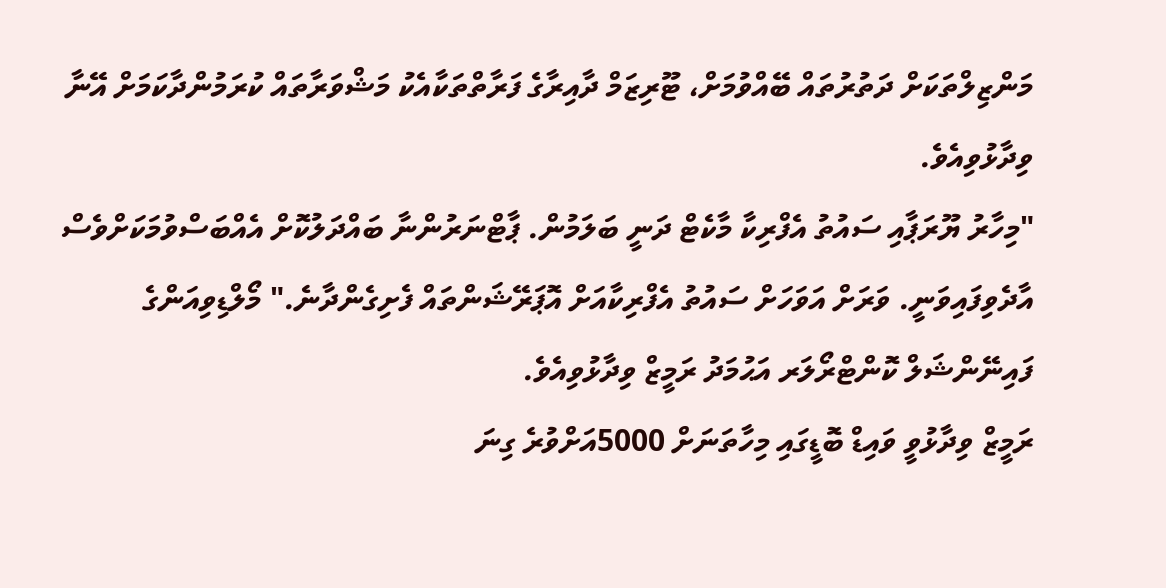މަންޒިލްތަކަށް ދަތުރުތައް ބޭއްވުމަށް، ޓޫރިޒަމް ދާއިރާގެ ފަރާތްތަކާއެކު މަޝްވަރާތައް ކުރަމުންދާކަމަށް އޭނާ ވިދާޅުވިއެވެ.
"މިހާރު ޔޫރަޕާއި ސައުތު އެފްރިކާ މާކެޓް ދަނީ ބަލަމުން. ޕާޓްނަރުންނާ ބައްދަލުކޮށް އެއްބަސްވުމަކަށްވެސް އާދެވިފައިވަނީ. ވަރަށް އަވަހަށް ސައުތު އެފްރިކާއަށް އޮޕަރޭޝަންތައް ފެށިގެންދާނެ." މޯލްޑިވިއަންގެ ފައިނޭންޝަލް ކޮންޓްރޯލަރ އަޙުމަދު ރަމީޒް ވިދާޅުވިއެވެ.
ރަމީޒް ވިދާޅުވީ ވައިޑް ބޮޑީގައި މިހާތަނަށް 5000އަށްވުރެ ގިނަ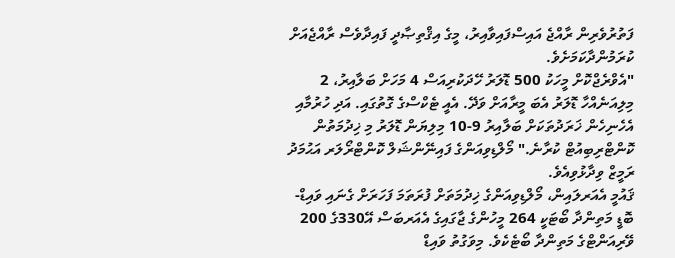ފަތުރުވެރިން ރާއްޖެ އައިސްފައިވާއިރު، މީގެ އިޤްތިޞާދީ ފައިދާވެސް ރާއްޖެއަށް ކުރަމުންދާކަމަށެވެ.
"އެވްރެޖްކޮށް މީހަކު 500 ޑޮލަރު ހޭދަކުރިއަސް 4 މަހަށް ބަލާއިރު، 2 މިލިއަނެއްހާ ޑޮލަރު އެބަ މީރާއަށް ވަދޭ. އެއީ ޓެކްސްގެ ގޮތުގައި. އަދި ހުރުމާއި އެހެނިހެން ޚަރަދުތަކަށް ބަލާއިރު 9-10 މިލިޔަން ޑޮލަރު މި ޚިދުމަތުން ކޮންޓްރިބިއުޓް ކުރާނެ." މޯލްޑިވިއަންގެ ފައިނޭންޝަލް ކޮންޓްރޯލަރ އަޙުމަދު ރަމީޒް ވިދާޅުވިއެވެ.
ޤައުމީ އެއަރލައިން، މޯލްޑިވިއަންގެ ޚިދުމަތަށް ފުރަތަމަ ފަހަރަށް ގެނައި ވައިޑް-ބޮޑީ މަތިންދާ ބޯޓަކީ 264 މީހުންގެ ޖާގައިގެ އެއަރބަސް އޭ330ގެ 200 ވޭރިއަންޓްގެ މަތިންދާ ބޯޓެކެވެ. މިވަގުތު ވައިޑް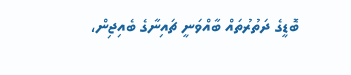ބޮޑީގެ ދަތުރުތައް ބާއްވަނީ ޗައިނާގެ ބެއިޖިން،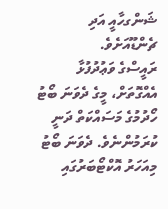ޝަންގހާއީ އަދި ޗެންޑޫއަށެވެ.
ރައީސްގެ ވަޢުދުފުޅާ އެއްގޮތަށް، މީގެ ދެވަނަ ބޯޓު ހޯދުމުގެ މަސައްކަތް ދަނީ ކުރަމުންނެވެ. ދެވަނަ ބޯޓު މިއަހަރު އޮކްޓޯބަރުގައި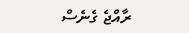ރާއްޖެ ގެނެސް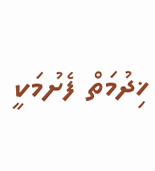ޚިދުމަތް ފެށުމަކީ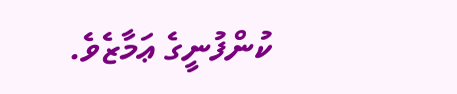ކުންފުނީގެ ޢަމާޒެވެ.